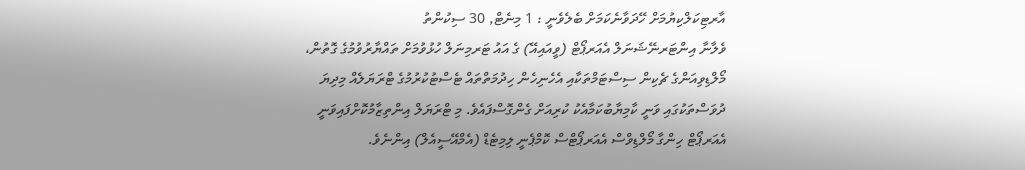އާރޓިކަލްކިޔުމަށް ހޭދަވާނެކަމަށް ބެލެވެނީ : 1 މިނެޓް, 30 ސިކުންތު
ވެލާނާ އިންޓަރނޭޝަނަލް އެއަރޕޯޓް (ވީއައިއޭ) ގެ އައު ޓަރމިނަލް ހުޅުވުމަށް ތައްޔާރުވުމުގެ ގޮތުން، މޯލްޑިވިއަންގެ ޗެކިން ސިސްޓަމްތަކާއި އެހެނިހެން ހިދުމަތްތައް ޓެސްޓުކުރުމުގެ ޓްރަޔަލެއް މިދިޔަ ދުވަސްތަކުގައި ވަނީ ކާމިޔާބުކަމާއެކު ކުރިއަށް ގެންގޮސްފައެވެ. މި ޓްރަޔަލް އިންތިޒާމުކޮށްފައިވަނީ އެއަރޕޯޓް ހިންގާ މޯލްޑިވްސް އެއަރޕޯޓްސް ކޮމްޕެނީ ލިމިޓެޑް (އެމްއޭސީއެލް) އިންނެވެ.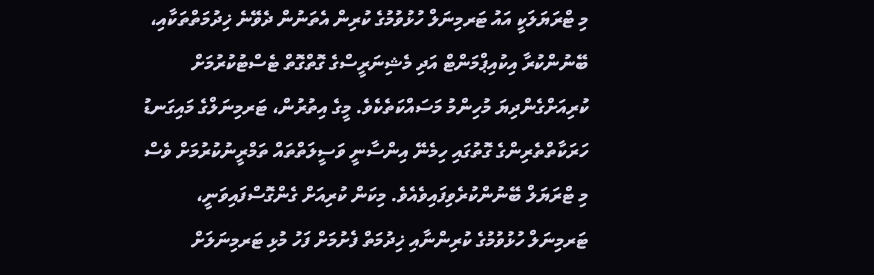މި ޓްރަޔަލަކީ އައު ޓަރމިނަލް ހުޅުވުމުގެ ކުރިން އެތަނުން ދެވޭނެ ޚިދުމަތްތަކާއި، ބޭނުންކުރާ އިކުއިޕްމަންޓް އަދި މެޝިނަރީސްގެ ގޮތްގޮތް ޓެސްޓުކުރުމަށް ކުރިއަށްގެންދިޔަ މުހިންމު މަސައްކަތެކެވެ. މީގެ އިތުރުން، ޓަރމިނަލްގެ މައިގަނޑު ހަރަކާތްތެރިންގެ ގޮތުގައި ހިމެނޭ އިންސާނީ ވަސީލަތްތައް ތަމްރީނުކުރުމަށް ވެސް މި ޓްރަޔަލް ބޭނުންކުރެވިފައިވެއެވެ. މިކަން ކުރިއަށް ގެންގޮސްފައިވަނީ، ޓަރމިނަލް ހުޅުވުމުގެ ކުރިންނާއި ޚިދުމަތް ފެށުމަށް ފަހު މުޅި ޓަރމިނަލަށް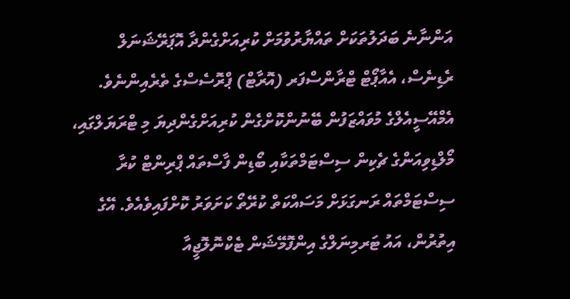އަންނާނެ ބަދަލުތަކަށް ތައްޔާރުވުމަށް ކުރިއަށްގެންދާ އޮޕަރޭޝަނަލް ރެޑިނެސް، އެއާޕޯޓް ޓްރާންސްފަރ (އޮރާޓް) ޕްރޮސެސްގެ ތެރެއިންނެވެ.
އެމްއޭސީއެލްގެ މުވައްޒަފުން ބޭނުންކޮށްގެން ކުރިއަށްގެންދިޔަ މި ޓްރަޔަލްގައި، މޯލްޑިވިއަންގެ ޗެކިން ސިސްޓަމްތަކާއި ބޯޑިން ފާސްތައް ޕްރިންޓް ކުރާ ސިސްޓަމްތައް ރަނގަޅަށް މަސައްކަތް ކުރޭތޯ ކަށަވަރު ކޮށްފައިވެއެވެ. އޭގެ އިތުރުން، އައު ޓަރމިނަލްގެ އިންފޮމޭޝަން ޓެކްނޮލޮޖީއާ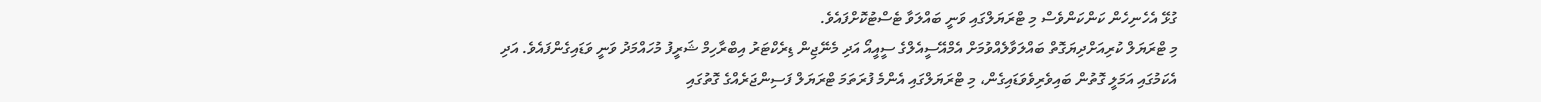ގުޅޭ އެހެނިހެން ކަންކަންވެސް މި ޓްރަޔަލްގައި ވަނީ ބައްލަވާ ޓެސްޓުކޮށްފައެވެ.
މި ޓްރަޔަލް ކުރިއަށްދިޔަގޮތް ބައްލަވާލެއްވުމަށް އެމްއޭސީއެލްގެ ސީއީއޯ އަދި މެނޭޖިން ޑިރެކްޓަރު އިބްރާހިމް ޝަރީފު މުހައްމަދު ވަނީ ވަޑައިގެންފައެވެ. އަދި އެކަމުގައި އަމަލީ ގޮތުން ބައިވެރިވެވަޑައިގެން، މި ޓްރަޔަލްގައި އެންމެ ފުރަތަމަ ޓްރަޔަލް ފަސިންޖަރެއްގެ ގޮތުގައި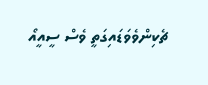ޗެކިންވެވަޑައިގަތީ ވެސް ސީއީއޯ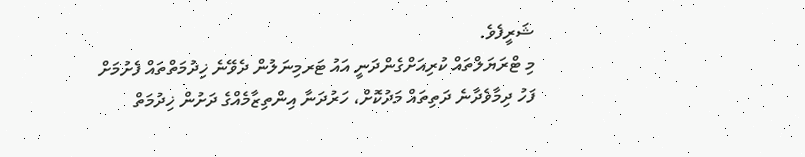ޝަރީފެވެ.
މި ޓްރަޔަލްތައް ކުރިއަށްގެންދަނީ އައު ޓަރމިނަލުން ދެވޭނެ ޚިދުމަތްތައް ފެށުމަށް ފަހު ދިމާވެދާނެ ދަތިތައް މަދުކޮށް، ހަރުދަނާ އިންތިޒާމެއްގެ ދަށުން ޚިދުމަތް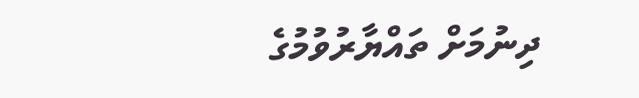ދިނުމަށް ތައްޔާރުވުމުގެ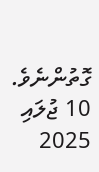ގޮތުންނެވެ.
10 ޖުލައި 2025